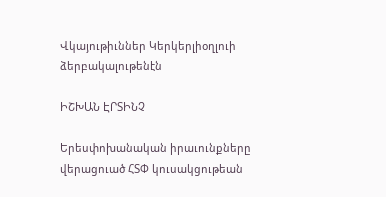Վկայութիւններ Կերկերլիօղլուի ձերբակալութենէն

ԻՇԽԱՆ ԷՐՏԻՆՉ

Երեսփոխանական իրաւունքները վերացուած ՀՏՓ կուսակցութեան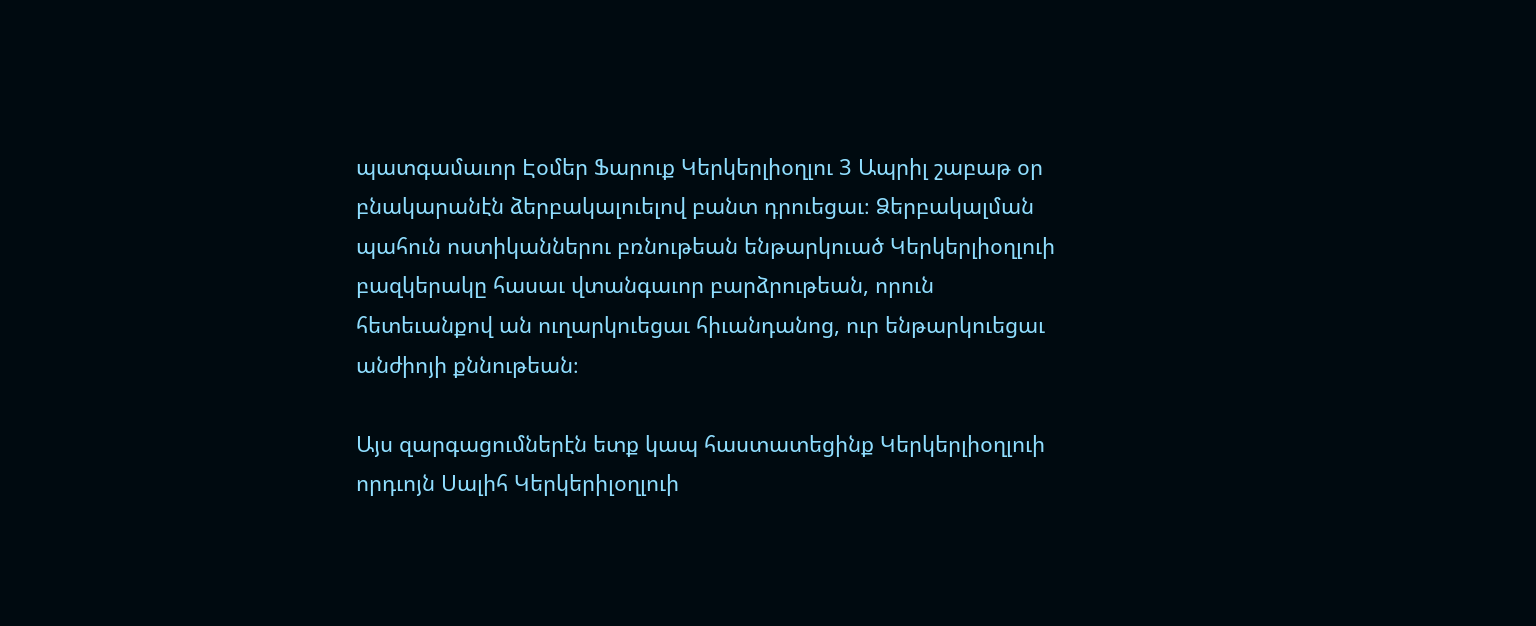պատգամաւոր Էօմեր Ֆարուք Կերկերլիօղլու 3 Ապրիլ շաբաթ օր բնակարանէն ձերբակալուելով բանտ դրուեցաւ։ Ձերբակալման պահուն ոստիկաններու բռնութեան ենթարկուած Կերկերլիօղլուի բազկերակը հասաւ վտանգաւոր բարձրութեան, որուն հետեւանքով ան ուղարկուեցաւ հիւանդանոց, ուր ենթարկուեցաւ անժիոյի քննութեան։

Այս զարգացումներէն ետք կապ հաստատեցինք Կերկերլիօղլուի որդւոյն Սալիհ Կերկերիլօղլուի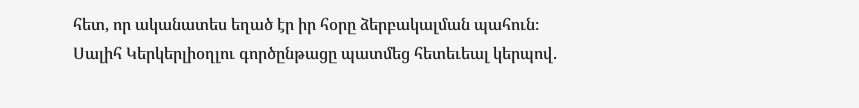հետ, որ ականատես եղած էր իր հօրը ձերբակալման պահուն։ Սալիհ Կերկերլիօղլու գործընթացը պատմեց հետեւեալ կերպով.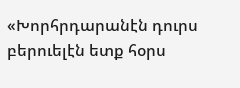«Խորհրդարանէն դուրս բերուելէն ետք հօրս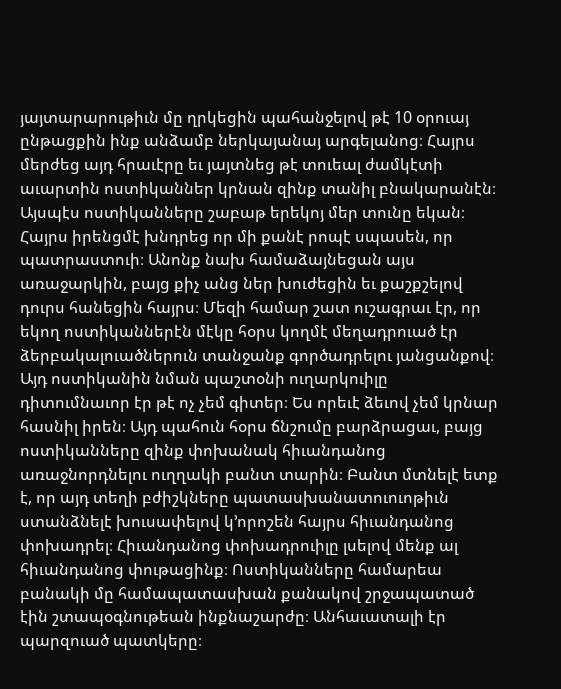յայտարարութիւն մը ղրկեցին պահանջելով թէ 10 օրուայ ընթացքին ինք անձամբ ներկայանայ արգելանոց։ Հայրս մերժեց այդ հրաւէրը եւ յայտնեց թէ տուեալ ժամկէտի աւարտին ոստիկաններ կրնան զինք տանիլ բնակարանէն։ Այսպէս ոստիկանները շաբաթ երեկոյ մեր տունը եկան։ Հայրս իրենցմէ խնդրեց որ մի քանէ րոպէ սպասեն, որ պատրաստուի։ Անոնք նախ համաձայնեցան այս առաջարկին, բայց քիչ անց ներ խուժեցին եւ քաշքշելով դուրս հանեցին հայրս։ Մեզի համար շատ ուշագրաւ էր, որ եկող ոստիկաններէն մէկը հօրս կողմէ մեղադրուած էր ձերբակալուածներուն տանջանք գործադրելու յանցանքով։ Այդ ոստիկանին նման պաշտօնի ուղարկուիլը դիտումնաւոր էր թէ ոչ չեմ գիտեր։ Ես որեւէ ձեւով չեմ կրնար հասնիլ իրեն։ Այդ պահուն հօրս ճնշումը բարձրացաւ, բայց ոստիկանները զինք փոխանակ հիւանդանոց առաջնորդնելու ուղղակի բանտ տարին։ Բանտ մտնելէ ետք է, որ այդ տեղի բժիշկները պատասխանատուուոթիւն ստանձնելէ խուսափելով կ՚որոշեն հայրս հիւանդանոց փոխադրել։ Հիւանդանոց փոխադրուիլը լսելով մենք ալ հիւանդանոց փութացինք։ Ոստիկանները համարեա բանակի մը համապատասխան քանակով շրջապատած էին շտապօգնութեան ինքնաշարժը։ Անհաւատալի էր պարզուած պատկերը։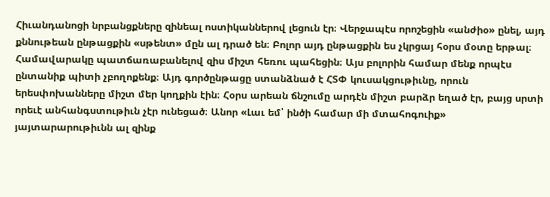Հիւանդանոցի նրբանցքները զինեալ ոստիկաններով լեցուն էր։ Վերջապէս որոշեցին «անժիօ» ընել, այդ քննութեան ընթացքին «սթենտ» մըն ալ դրած են։ Բոլոր այդ ընթացքին ես չկրցայ հօրս մօտը երթալ։ Համավարակը պատճառաբանելով զիս միշտ հեռու պահեցին։ Այս բոլորին համար մենք որպէս ընտանիք պիտի չբողոքենք։ Այդ գործընթացը ստանձնած է ՀՏՓ կուսակցութիւնը, որուն երեսփոխանները միշտ մեր կողքին էին։ Հօրս արեան ճնշումը արդէն միշտ բարձր եղած էր, բայց սրտի որեւէ անհանգստութիւն չէր ունեցած։ Անոր «Լաւ եմ՝ ինծի համար մի մտահոգուիք» յայտարարութիւնն ալ զինք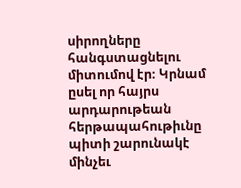սիրողները հանգստացնելու միտումով էր։ Կրնամ ըսել որ հայրս արդարութեան հերթապահութիւնը պիտի շարունակէ մինչեւ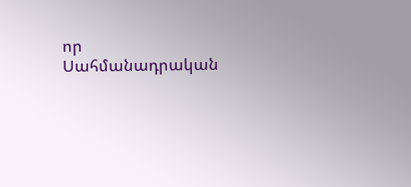որ Սահմանադրական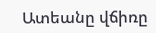Ատեանը վճիռը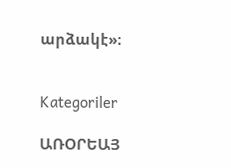արձակէ»։


Kategoriler

ԱՌՕՐԵԱՅ